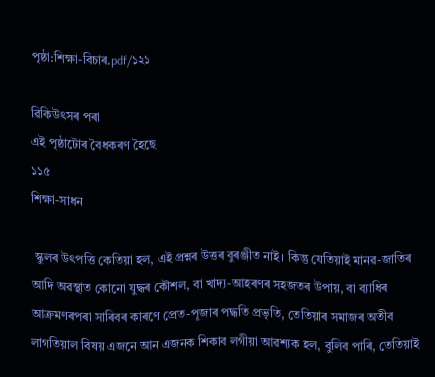পৃষ্ঠা:শিক্ষা-বিচাৰ.pdf/১২১

ৱিকিউৎসৰ পৰা
এই পৃষ্ঠাটোৰ বৈধকৰণ হৈছে
১১৫
শিক্ষা-সাধন

 স্কুলৰ উৎপত্তি কেতিয়া হল, এই প্ৰশ্নৰ উত্তৰ বুৰঞ্জীত নাই। কিন্তু যেতিয়াই মানৱ-জাতিৰ আদি অৱস্থাত কোনো যুদ্ধৰ কৌশল, বা খাদ্য-আহৰণৰ সহজতৰ উপায়, বা ব্যাধিৰ আক্ৰমণৰপৰা সাৰিবৰ কাৰণে প্ৰেত-পূজাৰ পদ্ধতি প্ৰভৃতি, তেতিয়াৰ সমাজৰ অতীব লাগতিয়াল বিষয় এজনে আন এজনক শিকাব লগীয়া আৱশ্যক হল, বুলিব পাৰি, তেতিয়াই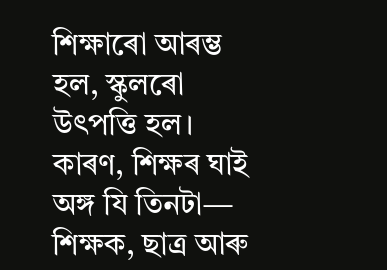শিক্ষাৰো আৰম্ভ হল, স্কুলৰো উৎপত্তি হল। কাৰণ, শিক্ষৰ ঘাই অঙ্গ যি তিনটা— শিক্ষক, ছাত্ৰ আৰু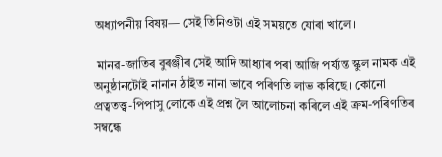অধ্যাপনীয় বিষয়— সেই তিনিওটা এই সময়তে যোৰা খালে।

 মানৱ-জাতিৰ বুৰঞ্জীৰ সেই আদি আধ্যাৰ পৰা আজি পৰ্য্যন্ত স্কুল নামক এই অনুষ্ঠানটোই নানান ঠাইত নানা ভাবে পৰিণতি লাভ কৰিছে। কোনো প্ৰত্বতত্ত্ব-পিপাসু লোকে এই প্ৰশ্ন লৈ আলোচনা কৰিলে এই ক্ৰম-পৰিণতিৰ সম্বন্ধে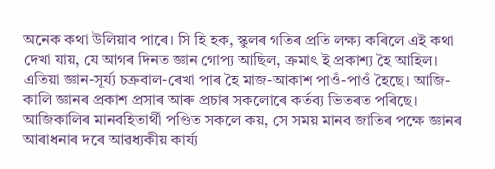অনেক কথা উলিয়াব পাৰে। সি হি হক, স্কুলৰ গতিৰ প্ৰতি লক্ষ্য কৰিলে এই কথা দেখা যায়, যে আগৰ দিনত জ্ঞান গোপ্য আছিল, ক্ৰমাৎ ই প্ৰকাশ্য হৈ আহিল। এতিয়া জ্ঞান-সূৰ্য্য চক্ৰবাল-ৰেখা পাৰ হৈ মাজ-আকাশ পাওঁ-পাওঁ হৈছে। আজি-কালি জ্ঞানৰ প্ৰকাশ প্ৰসাৰ আৰু প্ৰচাৰ সকলোৰে কৰ্তব্য ভিতৰত পৰিছে। আজিকালিৰ মানবহিতাৰ্থী পণ্ডিত সকলে কয়, সে সময় মানব জাতিৰ পক্ষে জ্ঞানৰ আৰাধনাৰ দৰে আৱধ্যকীয় কাৰ্য্য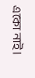একো নাই।